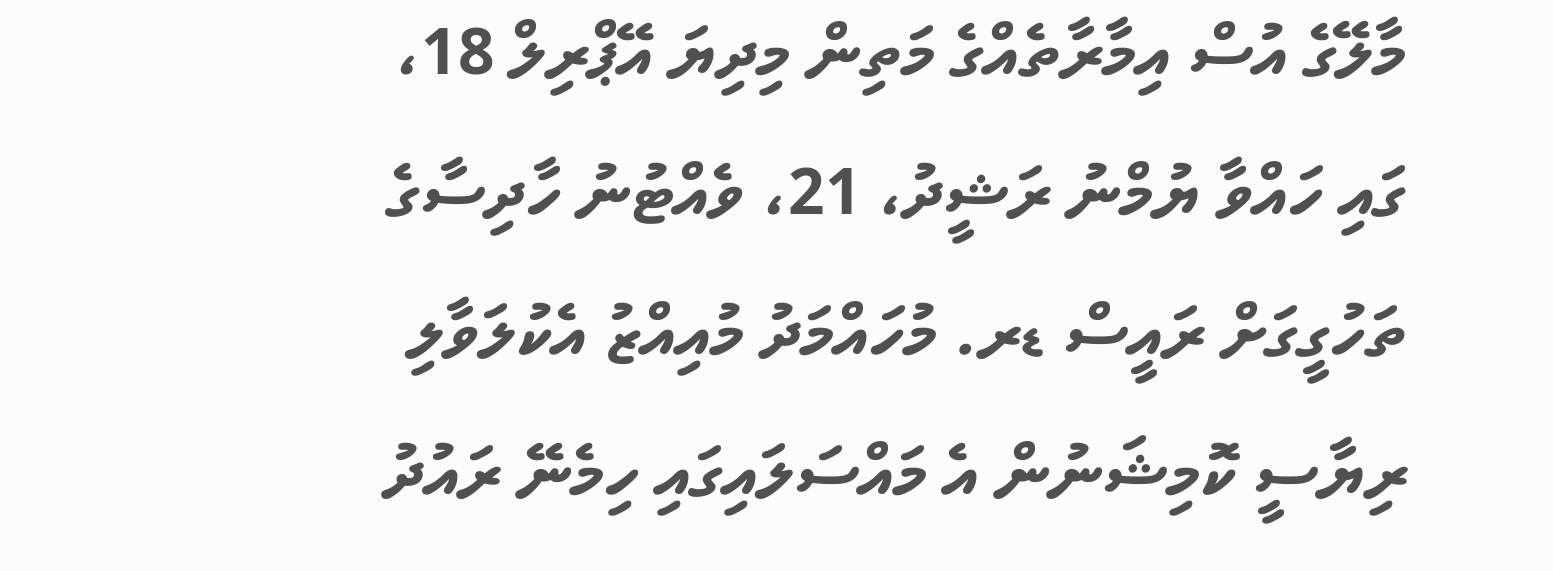މާލޭގެ އުސް އިމާރާތެއްގެ މަތިން މިދިޔަ އޭޕްރިލް 18، ގައި ހައްވާ ޔުމްނު ރަޝީދު، 21، ވެއްޓުނު ހާދިސާގެ ތަހުގީގަށް ރައީސް ޑރ. މުހައްމަދު މުއިއްޒު އެކުލަވާލި ރިޔާސީ ކޮމިޝަނުން އެ މައްސަލައިގައި ހިމެނޭ ރައުދު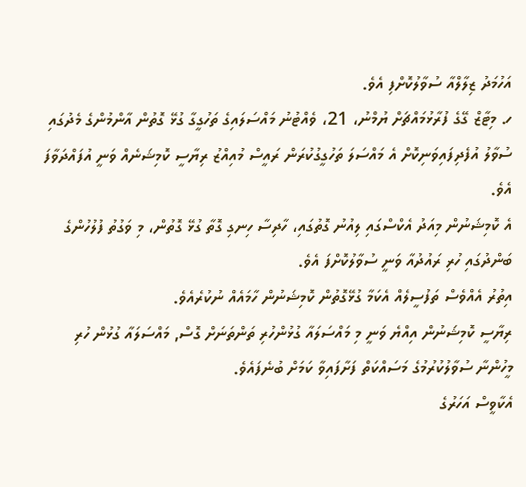އަހުމަދު ޒިލާލްއާ ސުވާލުކޮށްފި އެވެ.
ހ. މިޓާޒް ގޭގެ ފުރާޅުމައްޗަށް ޔުމްނު، 21، ވެއްޓުނު މައްސަލައިގެ ތަހުގީގާ ގުޅޭ ގޮތުން އާންމުންގެ މެދުގައި ސުވާލު އުފެދިފައިވަނިކޮށް އެ މައްސަލަ ތަހުގީގުކުރަން ރައީސް މުއިއްޒު ރިޔާސީ ކޮމިޝަނެއް ވަނީ އުފައްދަވާފަ އެވެ.
އެ ކޮމިޝަނުން މިއަދު އެކްސްގައި ލިއުނު ގޮތުގައި، ހާދިސާ ހިނގި ގޮތާ ގުޅޭ ގޮތުން، މި ވަގުތު ފުލުހުންގެ ބަންދުގައި ހުރި ރައުދުއާ ވަނީ ސުވާލުކޮށްފަ އެވެ.
އިތުރު އެއްވެސް ތަފުސީލެއް އެކަމާ ގުޅޭގޮތުން ކޮމިޝަނުން ހާމައެއް ނުކުރެއެވެ.
ރިޔާސީ ކޮމިޝަނުން އިއްޔެ ވަނީ މި މައްސަލައާ ގުޅުންހުރި ތަންތަނަށް ގޮސް, މައްސަލައާ ގުޅުން ހުރި މީހުންނާ ސުވާލުކުރުމުގެ މަސައްކަތް ފަށާފައިވާ ކަމަށް ބުނެފައެވެ.
އެކާވީސް އަހަރުގެ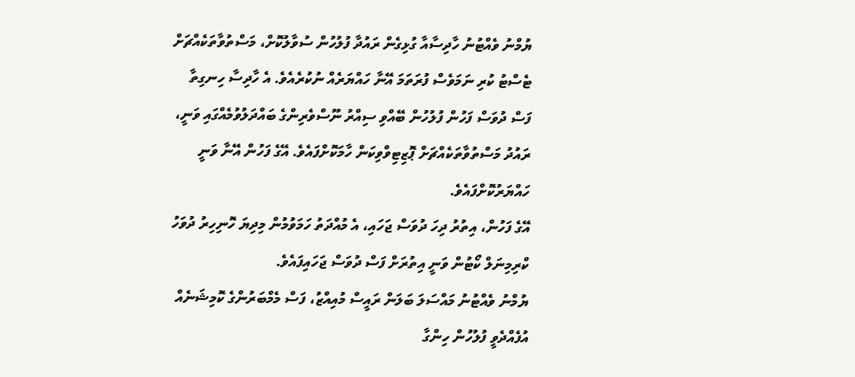ޔުމްނު ވެއްޓުނު ހާދިސާއާ ގުޅިގެން ރައުދާ ފުލުހުން ސުވާލުކޮށް، މަސްތުވާތަކެއްޗަށް ޓެސްޓު ކުރި ނަމަވެސް ފުރަތަމަ އޭނާ ހައްޔަރެއް ނުކުރެއެވެ. އެ ހާދިސާ ހިނގިތާ ފަސް ދުވަސް ފަހުން ފުލުހުން ބޭއްވި ސިއްރު ނޫސްވެރިންގެ ބައްދަލުވުމެއްގައި ވަނީ، ރައުދު މަސްތުވާތަކެއްޗަށް ޕޮޒިޓިވްވިކަން ހާމަކޮށްފައެވެ. އޭގެ ފަހުން އޭނާ ވަނީ ހައްޔަރުކޮށްފައެވެ.
އޭގެ ފަހުން، އިތުރު ދިހަ ދުވަސް ޖަހައި، އެ މުއްދަތު ހަމަވުމުން މިދިޔަ ހޮނިހިރު ދުވަހު ކްރިމިނަލް ކޯޓުން ވަނީ އިތުރަށް ފަސް ދުވަސް ޖަހައިފައެވެ.
ޔުމްނު ވެއްޓުނު މައްސަލަ ބަލަން ރައީސް މުއިއްޒު، ފަސް މެމްބަރުންގެ ކޮމިޝަނެއް އުފެއްދެވީ ފުލުހުން ހިންގާ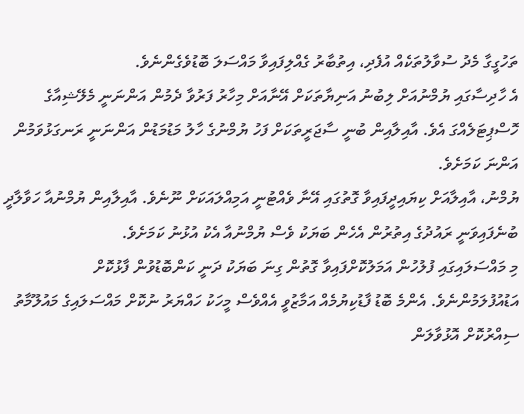ތަހުގީގާ މެދު ސުވާލުތަކެއް އުފެދި، އިތުބާރު ގެއްލިފައިވާ މައްސަލަ ބޮޑުވެގެންނެވެ.
އެ ހާދިސާގައި ޔުމްނުއަށް ލިބުނު އަނިޔާތަކަށް އޭނާއަށް މިހާރު ފަރުވާ ދެމުން އަންނަނީ މެލޭޝިއާގެ ހޮސްޕިޓަލެއްގަ އެވެ. އާއިލާއިން ބުނީ ސާޖަރީތަކަށް ފަހު ޔުމްނުގެ ހާލު މަޑުމަޑުން އަންނަނީ ރަނގަޅުވަމުން އަންނަ ކަމަށެވެ.
ޔުމްނު، އާއިލާއަށް ކިޔައިދީފައިވާ ގޮތުގައި އޭނާ ވެއްޓުނީ އަމިއްލައަކަށް ނޫނެވެ. އާއިލާއިން ޔުމްނުއާ ހަވާލާދީ ބުނެފައިވަނީ ރައުދުގެ އިތުރުން އެހެން ބަޔަކު ވެސް ޔުމްނުއާ އެކު އުޅުނު ކަމަށެވެ.
މި މައްސަލައިގައި ފުލުހުން އަމަލުކޮށްފައިވާ ގޮތުން ގިނަ ބަޔަކު ދަނީ ކަންބޮޑުވުން ފާޅުކޮށް އަޑުއުފުލަމުންނެވެ. އެންމެ ބޮޑު ފާޑުކިޔުމެއް އަމާޒުވީ އެއްވެސް މީހަކު ހައްޔަރު ނުކޮށް މައްސަލައިގެ މައުލޫމާތު ސިއްރުކޮށް އޮޅުވާލަން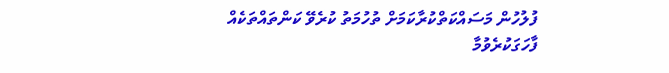ފުލުހުން މަސައްކަތްކުރާކަމަށް ތުހުމަތު ކުރެވޭ ކަންތައްތަކެއް ފާހަގަކުރެވުމާ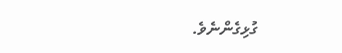ގުޅިގެންނެވެ.